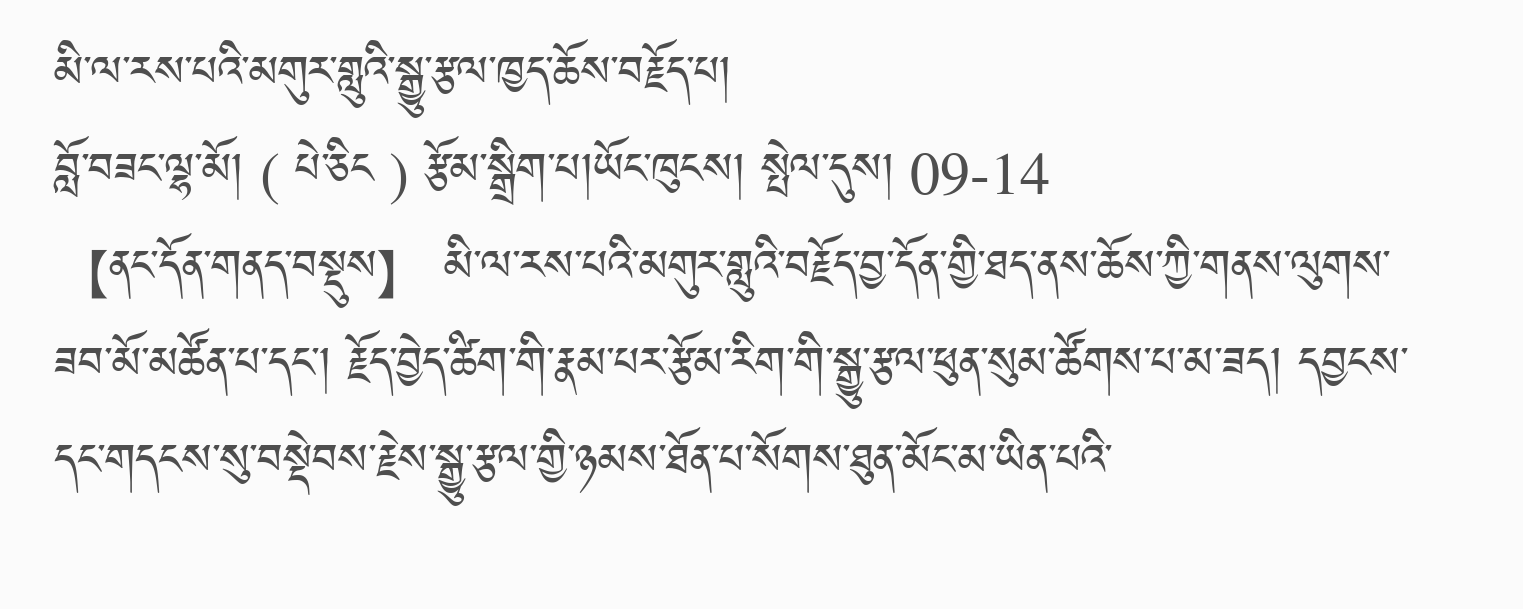མི་ལ་རས་པའི་མགུར་གླུའི་སྒྱུ་རྩལ་ཁྱད་ཆོས་བརྗོད་པ།
བློ་བཟང་ལྷ་མོ། ( པེ་ཅིང ) རྩོམ་སྒྲིག་པ།ཡོང་ཁུངས། སྤེལ་དུས། 09-14
【ནང་དོན་གནད་བསྡུས】 མི་ལ་རས་པའི་མགུར་གླུའི་བརྗོད་བྱ་དོན་གྱི་ཐད་ནས་ཆོས་ཀྱི་གནས་ལུགས་ཟབ་མོ་མཚོན་པ་དང་། རྗོད་བྱེད་ཚིག་གི་རྣམ་པར་རྩོམ་རིག་གི་སྒྱུ་རྩལ་ཕུན་སུམ་ཚོགས་པ་མ་ཟད། དབྱངས་དང་གདངས་སུ་བསྡེབས་རྗེས་སྒྱུ་རྩལ་གྱི་ཉམས་ཐོན་པ་སོགས་ཐུན་མོང་མ་ཡིན་པའི་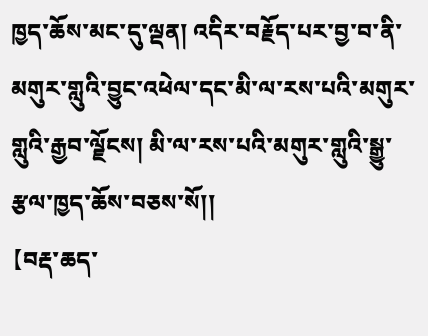ཁྱད་ཆོས་མང་དུ་ལྡན། འདིར་བརྗོད་པར་བྱ་བ་ནི་མགུར་གླུའི་བྱུང་འཕེལ་དང་མི་ལ་རས་པའི་མགུར་གླུའི་རྒྱབ་ལྗོངས། མི་ལ་རས་པའི་མགུར་གླུའི་སྒྱུ་རྩལ་ཁྱད་ཆོས་བཅས་སོ།།
【བརྡ་ཆད་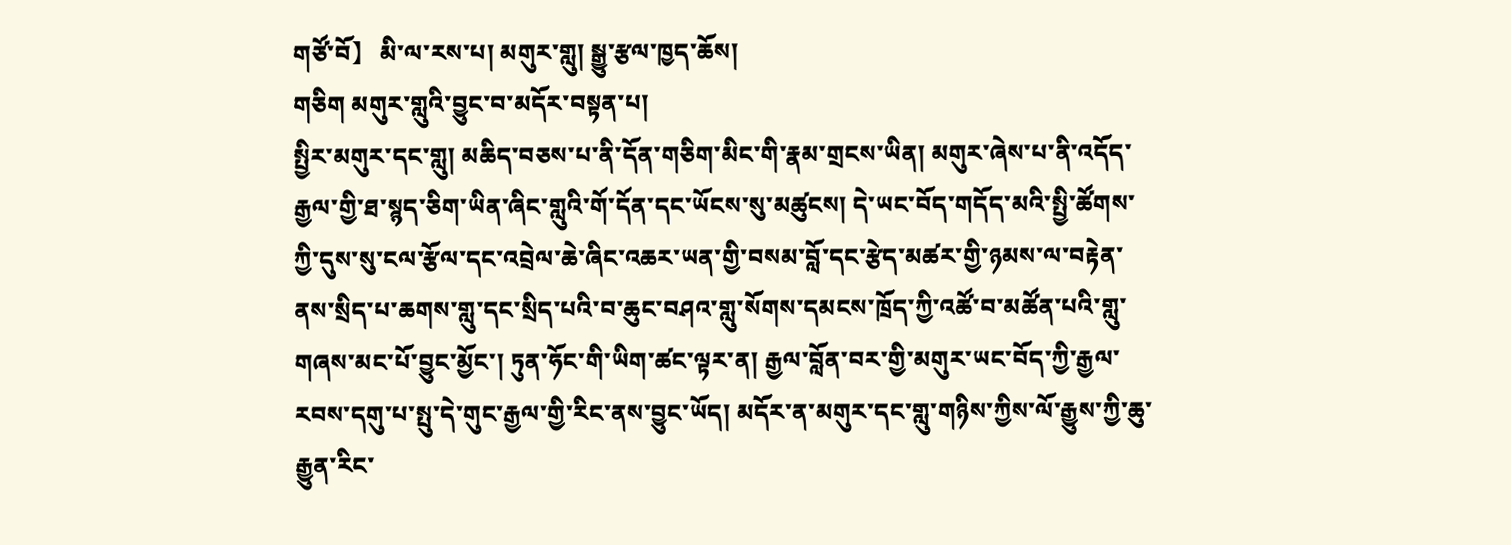གཙོ་བོ】 མི་ལ་རས་པ། མགུར་གླུ། སྒྱུ་རྩལ་ཁྱད་ཆོས།
གཅིག མགུར་གླུའི་བྱུང་བ་མདོར་བསྟན་པ།
སྤྱིར་མགུར་དང་གླུ། མཆིད་བཅས་པ་ནི་དོན་གཅིག་མིང་གི་རྣམ་གྲངས་ཡིན། མགུར་ཞེས་པ་ནི་འདོད་རྒྱལ་གྱི་ཐ་སྙད་ཅིག་ཡིན་ཞིང་གླུའི་གོ་དོན་དང་ཡོངས་སུ་མཚུངས། དེ་ཡང་བོད་གདོད་མའི་སྤྱི་ཚོགས་ཀྱི་དུས་སུ་ངལ་རྩོལ་དང་འབྲེལ་ཆེ་ཞིང་འཆར་ཡན་གྱི་བསམ་བློ་དང་རྩེད་མཚར་གྱི་ཉམས་ལ་བརྟེན་ནས་སྲིད་པ་ཆགས་གླུ་དང་སྲིད་པའི་བ་ཆུང་བཤའ་གླུ་སོགས་དམངས་ཁྲོད་ཀྱི་འཚོ་བ་མཚོན་པའི་གླུ་གཞས་མང་པོ་བྱུང་མྱོང་། ཏུན་ཧོང་གི་ཡིག་ཚང་ལྟར་ན། རྒྱལ་བློན་བར་གྱི་མགུར་ཡང་བོད་ཀྱི་རྒྱལ་རབས་དགུ་པ་སྤུ་དེ་གུང་རྒྱལ་གྱི་རིང་ནས་བྱུང་ཡོད། མདོར་ན་མགུར་དང་གླུ་གཉིས་ཀྱིས་ལོ་རྒྱུས་ཀྱི་ཆུ་རྒྱུན་རིང་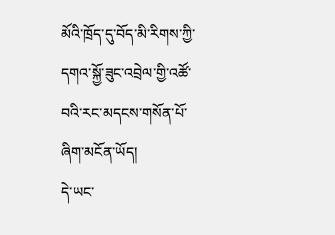མོའི་ཁྲོད་དུ་བོད་མི་རིགས་ཀྱི་དགའ་སྐྱོ་ཟུང་འབྲེལ་གྱི་འཚོ་བའི་རང་མདངས་གསོན་པོ་ཞིག་མངོན་ཡོད།
དེ་ཡང་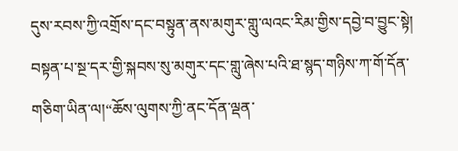དུས་རབས་ཀྱི་འགྲོས་དང་བསྟུན་ནས་མགུར་གླུ་ལའང་རིམ་གྱིས་དབྱེ་བ་བྱུང་སྟེ། བསྟན་པ་སྔ་དར་གྱི་སྐབས་སུ་མགུར་དང་གླུ་ཞེས་པའི་ཐ་སྙད་གཉིས་ཀ་གོ་དོན་གཅིག་ཡིན་ལ།“ཆོས་ལུགས་ཀྱི་ནང་དོན་ལྡན་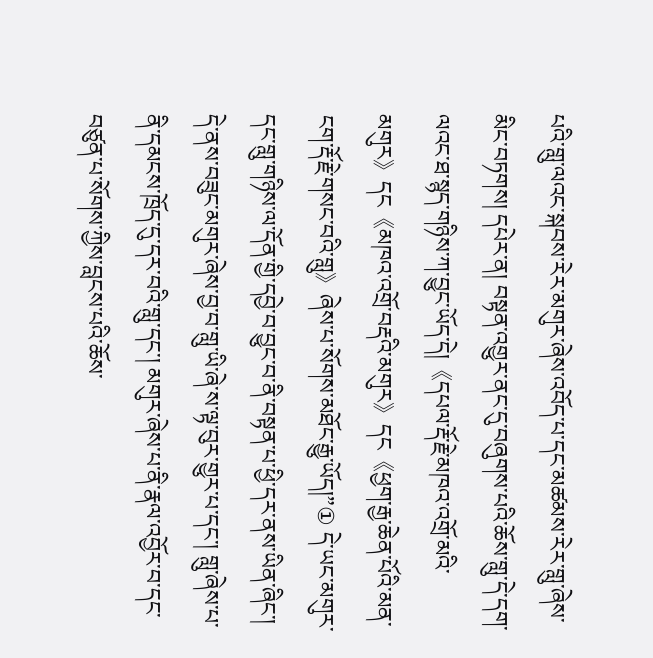པའི་གླུ་ལའང་སྐབས་རེར་མགུར་ཞེས་འབོད་པ་དང་མཚམས་རེར་གླུ་ཞེས་མིང་བཏགས། དཔེར་ན། བསྟན་འགྱུར་ནང་དུ་བཞུགས་པའི་ཆོས་གླུ་དེ་དག་ལའང་ཐ་སྙད་གཉིས་ཀ་བྱུང་ཡོད་དེ།《དཔལ་རྡོ་རྗེ་མཁའ་འགྲོ་མའི་མགུར》དང《མཁའ་འགྲོ་བརྡའི་མགུར》དང《ཕྱག་རྒྱ་ཆེན་པོའི་མན་ངག་རྡོ་རྗེ་གསང་བའི་གླུ》ཞེས་པ་སོགས་མཐོང་རྒྱུ་ཡོད།”① དེ་ཡང་མགུར་དང་གླུ་གཉིས་ལ་དོན་གྱི་དབྱེ་བ་བྱུང་བ་ནི་བསྟན་པ་ཕྱི་དར་ནས་ཡིན་ཞིང་། དེ་ནས་བཟུང་མགུར་ཞེས་བྱ་བ་གླུ་ཡི་ཞེ་ས་ལྟ་བུར་གྱུར་པ་དང་། གླུ་ཞེས་པ་ནི་དམངས་ཁྲོད་དུ་དར་བའི་གླུ་དང་། མགུར་ཞེས་པ་ནི་རྣལ་འབྱོར་བ་དང་བཙུན་པ་སོགས་ཀྱིས་བླངས་པའི་ཆོས་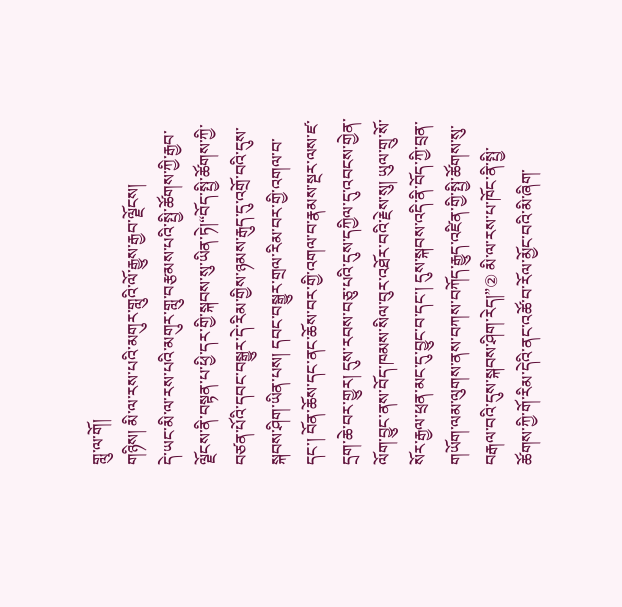གླུ་ལ་གོ།
གཉིས། མི་ལ་རས་པའི་མགུར་གླུའི་ལོ་རྒྱུས་རྒྱབ་ལྗོངས།
དེ་ཡང་མི་ལ་རས་པའི་མགུར་གླུ་བརྩམས་པའི་སྤྱི་ཚོགས་ཀྱི་རྒྱབ་ལྗོངས་ནི་བསྟན་པ་ཕྱི་དར་གྱི་སྐབས་སུ་ཡིན་ཏེ།“བོད་སྤྱི་ཚོགས་ཀྱི་བཙན་པོའི་དབང་བསྒྱུར་དེ་རིམ་གྱིས་ཉམས་རྒུད་དུ་འགྲོ་བའི་དུས་སྐབས་ཤིག་ཡིན་པས། དབང་བསྒྱུར་གྲལ་རིམ་བར་གྱི་འགལ་བ་དང་། བོན་ཆོས་དང་ནང་ཆོས་བར་གྱི་འགལ་བ་རྣམས་སྔར་ལས་ཛ་དྲག་ཆེ་བར་གྱུར། དུས་རབས་བཅུ་པའི་དུས་དཀྱིལ་དུ་འབངས་གྱེན་ལོག་བྱུང་ནས་བོད་ཁམས་སིལ་བུར་འཐོར་བའི་རྗེས་སུ། ཡུལ་གྲུ་སོ་སོར་རྒྱལ་ཕྲན་མང་དུ་བྱུང་བ་དང་། དུས་སྐབས་འདི་ནི་བོད་ཀྱི་བྲན་གཡོག་ལམ་ལུགས་ནས་བཀས་བཀོད་རྒྱུད་འཛིན་གྱི་སྤྱི་ཚོགས་སུ་བརྒལ་བའི་དུས་སྐབས་ཤིག་རེད།”② མི་ལ་རས་པ་ཁོང་ནི་སྤྱི་ཚོགས་ཀྱི་གོ་རིམ་དེའི་ནང་འཚོ་བ་རོལ་མྱོང་བའི་མི་ཞིག་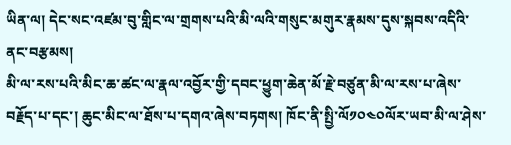ཡིན་ལ། དེང་སང་འཛམ་བུ་གླིང་ལ་གྲགས་པའི་མི་ལའི་གསུང་མགུར་རྣམས་དུས་སྐབས་འདིའི་ནང་བརྩམས།
མི་ལ་རས་པའི་མིང་ཆ་ཚང་ལ་རྣལ་འབྱོར་གྱི་དབང་ཕྱུག་ཆེན་མོ་རྗེ་བཙུན་མི་ལ་རས་པ་ཞེས་བརྗོད་པ་དང་། ཆུང་མིང་ལ་ཐོས་པ་དགའ་ཞེས་བཏགས། ཁོང་ནི་སྤྱི་ལོ༡༠༤༠ལོར་ཡབ་མི་ལ་ཤེས་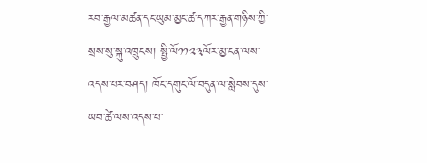རབ་རྒྱལ་མཚན་དང་ཡུམ་མྱང་ཚ་དཀར་རྒྱན་གཉིས་ཀྱི་སྲས་སུ་སྐུ་འཁྲུངས། སྤྱི་ལོ༡༡༢༣ལོར་མྱ་ངན་ལས་འདས་པར་བཤད། ཁོང་དགུང་ལོ་བདུན་ལ་སླེབས་དུས་ཡབ་ཚེ་ལས་འདས་པ་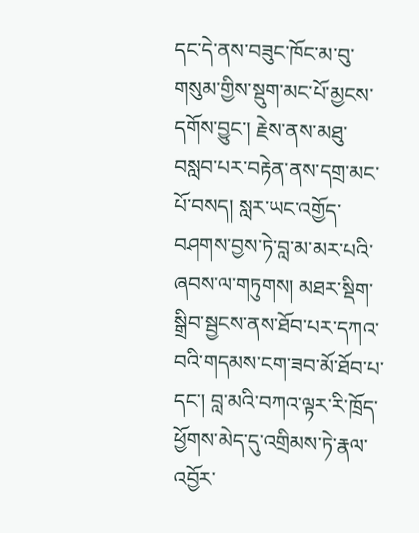དང་དེ་ནས་བཟུང་ཁོང་མ་བུ་གསུམ་གྱིས་སྡུག་མང་པོ་མྱངས་དགོས་བྱུང་། རྗེས་ནས་མཐུ་བསླབ་པར་བརྟེན་ནས་དགྲ་མང་པོ་བསད། སླར་ཡང་འགྱོད་བཤགས་བྱས་ཏེ་བླ་མ་མར་པའི་ཞབས་ལ་གཏུགས། མཐར་སྡིག་སྒྲིབ་སྦྱངས་ནས་ཐོབ་པར་དཀའ་བའི་གདམས་ངག་ཟབ་མོ་ཐོབ་པ་དང་། བླ་མའི་བཀའ་ལྟར་རི་ཁྲོད་ཕྱོགས་མེད་དུ་འགྲིམས་ཏེ་རྣལ་འབྱོར་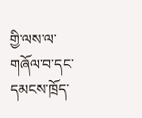གྱི་ལས་ལ་གཞོལ་བ་དང་དམངས་ཁྲོད་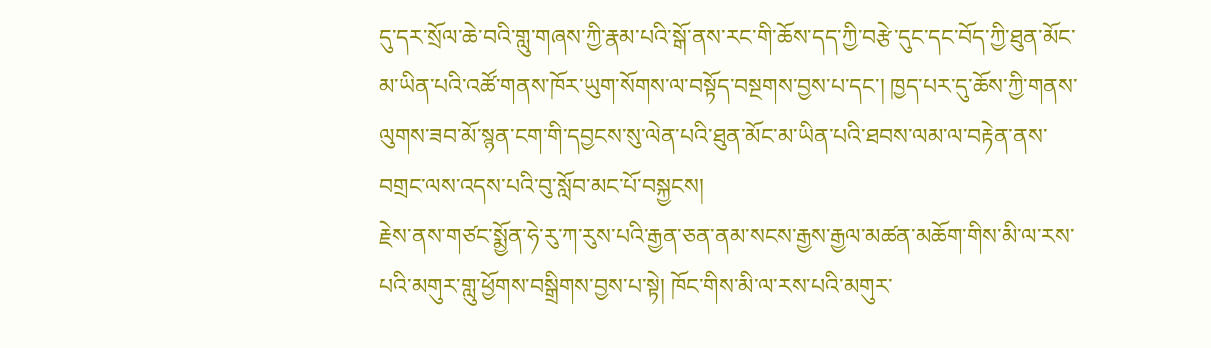དུ་དར་སྲོལ་ཆེ་བའི་གླུ་གཞས་ཀྱི་རྣམ་པའི་སྒོ་ནས་རང་གི་ཆོས་དད་ཀྱི་བརྩེ་དུང་དང་བོད་ཀྱི་ཐུན་མོང་མ་ཡིན་པའི་འཚོ་གནས་ཁོར་ཡུག་སོགས་ལ་བསྟོད་བསྔགས་བྱས་པ་དང་། ཁྱད་པར་དུ་ཆོས་ཀྱི་གནས་ལུགས་ཟབ་མོ་སྙན་ངག་གི་དབྱངས་སུ་ལེན་པའི་ཐུན་མོང་མ་ཡིན་པའི་ཐབས་ལམ་ལ་བརྟེན་ནས་བགྲང་ལས་འདས་པའི་བུ་སློབ་མང་པོ་བསྐྱངས།
རྗེས་ནས་གཙང་སྨྱོན་ཧེ་རུ་ཀ་རུས་པའི་རྒྱན་ཅན་ནམ་སངས་རྒྱས་རྒྱལ་མཚན་མཆོག་གིས་མི་ལ་རས་པའི་མགུར་གླུ་ཕྱོགས་བསྒྲིགས་བྱས་པ་སྟེ། ཁོང་གིས་མི་ལ་རས་པའི་མགུར་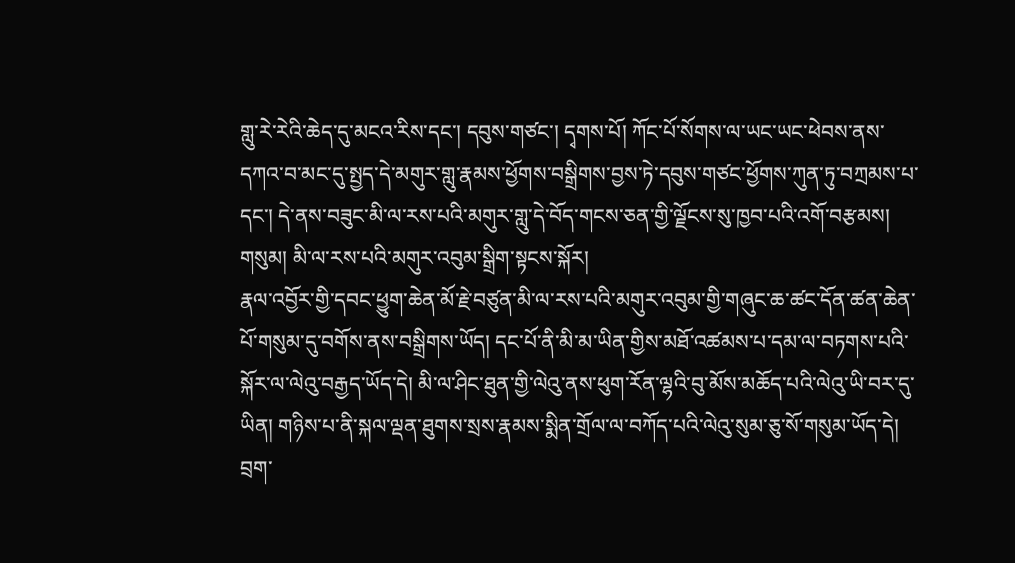གླུ་རེ་རེའི་ཆེད་དུ་མངའ་རིས་དང་། དབུས་གཙང་། དྭགས་པོ། ཀོང་པོ་སོགས་ལ་ཡང་ཡང་ཕེབས་ནས་དཀའ་བ་མང་དུ་སྤྱད་དེ་མགུར་གླུ་རྣམས་ཕྱོགས་བསྒྲིགས་བྱས་ཏེ་དབུས་གཙང་ཕྱོགས་ཀུན་ཏུ་བཀྲམས་པ་དང་། དེ་ནས་བཟུང་མི་ལ་རས་པའི་མགུར་གླུ་དེ་བོད་གངས་ཅན་གྱི་ལྗོངས་སུ་ཁྱབ་པའི་འགོ་བརྩམས།
གསུམ། མི་ལ་རས་པའི་མགུར་འབུམ་སྒྲིག་སྟངས་སྐོར།
རྣལ་འབྱོར་གྱི་དབང་ཕྱུག་ཆེན་མོ་རྗེ་བཙུན་མི་ལ་རས་པའི་མགུར་འབུམ་གྱི་གཞུང་ཆ་ཚང་དོན་ཚན་ཆེན་པོ་གསུམ་དུ་བགོས་ནས་བསྒྲིགས་ཡོད། དང་པོ་ནི་མི་མ་ཡིན་གྱིས་མཐོ་འཚམས་པ་དམ་ལ་བཏགས་པའི་སྐོར་ལ་ལེའུ་བརྒྱད་ཡོད་དེ། མི་ལ་ཤིང་ཐུན་གྱི་ལེའུ་ནས་ཕུག་རོན་ལྷའི་བུ་མོས་མཆོད་པའི་ལེའུ་ཡི་བར་དུ་ཡིན། གཉིས་པ་ནི་སྐལ་ལྡན་ཐུགས་སྲས་རྣམས་སྨིན་གྲོལ་ལ་བཀོད་པའི་ལེའུ་སུམ་ཅུ་སོ་གསུམ་ཡོད་དེ། བྲག་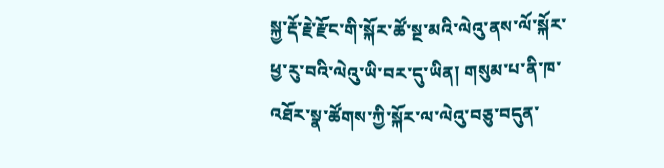སྐྱ་རྡོ་རྗེ་རྫོང་གི་སྐོར་ཚོ་སྔ་མའི་ལེའུ་ནས་ལོ་སྐོར་ཕྱ་རུ་བའི་ལེའུ་ཡི་བར་དུ་ཡིན། གསུམ་པ་ནི་ཁ་འཐོར་སྣ་ཚོགས་ཀྱི་སྐོར་ལ་ལེའུ་བཅུ་བདུན་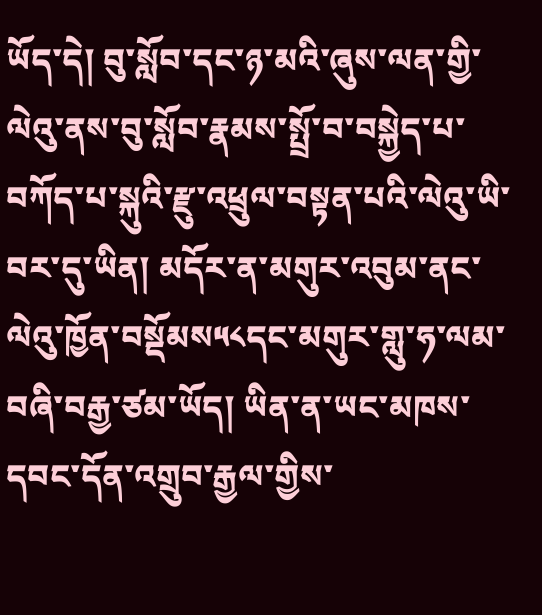ཡོད་དེ། བུ་སློབ་དང་ཉ་མའི་ཞུས་ལན་གྱི་ལེའུ་ནས་བུ་སློབ་རྣམས་སྤྲོ་བ་བསྐྱེད་པ་བཀོད་པ་སྐུའི་རྫུ་འཕྲུལ་བསྟན་པའི་ལེའུ་ཡི་བར་དུ་ཡིན། མདོར་ན་མགུར་འབུམ་ནང་ལེའུ་ཁྱོན་བསྡོམས༥༨དང་མགུར་གླུ་ཧ་ལམ་བཞི་བརྒྱ་ཙམ་ཡོད། ཡིན་ན་ཡང་མཁས་དབང་དོན་འགྲུབ་རྒྱལ་གྱིས་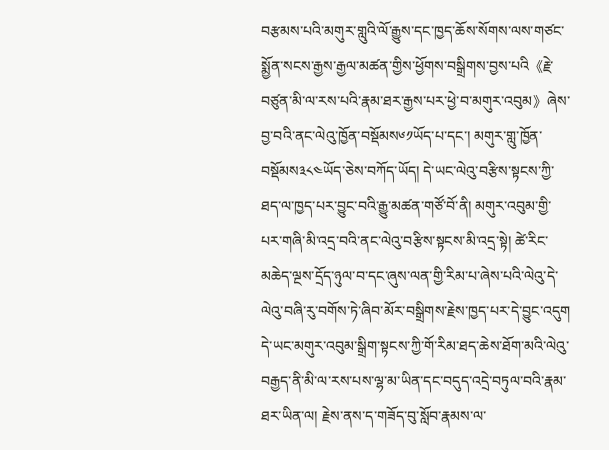བརྩམས་པའི་མགུར་གླུའི་ལོ་རྒྱུས་དང་ཁྱད་ཆོས་སོགས་ལས་གཙང་སྨྱོན་སངས་རྒྱས་རྒྱལ་མཚན་གྱིས་ཕྱོགས་བསྒྲིགས་བྱས་པའི《རྗེ་བཙུན་མི་ལ་རས་པའི་རྣམ་ཐར་རྒྱས་པར་ཕྱེ་བ་མགུར་འབུམ》ཞེས་བྱ་བའི་ནང་ལེའུ་ཁྱོན་བསྡོམས༦༡ཡོད་པ་དང་། མགུར་གླུ་ཁྱོན་བསྡོམས༣༨༤ཡོད་ཅེས་བཀོད་ཡོད། དེ་ཡང་ལེའུ་བརྩིས་སྟངས་ཀྱི་ཐད་ལ་ཁྱད་པར་བྱུང་བའི་རྒྱུ་མཚན་གཙོ་བོ་ནི། མགུར་འབུམ་གྱི་པར་གཞི་མི་འདྲ་བའི་ནང་ལེའུ་བརྩིས་སྟངས་མི་འདྲ་སྟེ། ཚེ་རིང་མཆེད་ལྔས་དྲོད་ཉུལ་བ་དང་ཞུས་ལན་གྱི་རིམ་པ་ཞེས་པའི་ལེའུ་དེ་ལེའུ་བཞི་རུ་བགོས་ཏེ་ཞིབ་མོར་བསྒྲིགས་རྗེས་ཁྱད་པར་དེ་བྱུང་འདུག
དེ་ཡང་མགུར་འབུམ་སྒྲིག་སྟངས་ཀྱི་གོ་རིམ་ཐད་ཆེས་ཐོག་མའི་ལེའུ་བརྒྱད་ནི་མི་ལ་རས་པས་ལྷ་མ་ཡིན་དང་བདུད་འདྲེ་བཏུལ་བའི་རྣམ་ཐར་ཡིན་ལ། རྗེས་ནས་ད་གཟོད་བུ་སློབ་རྣམས་ལ་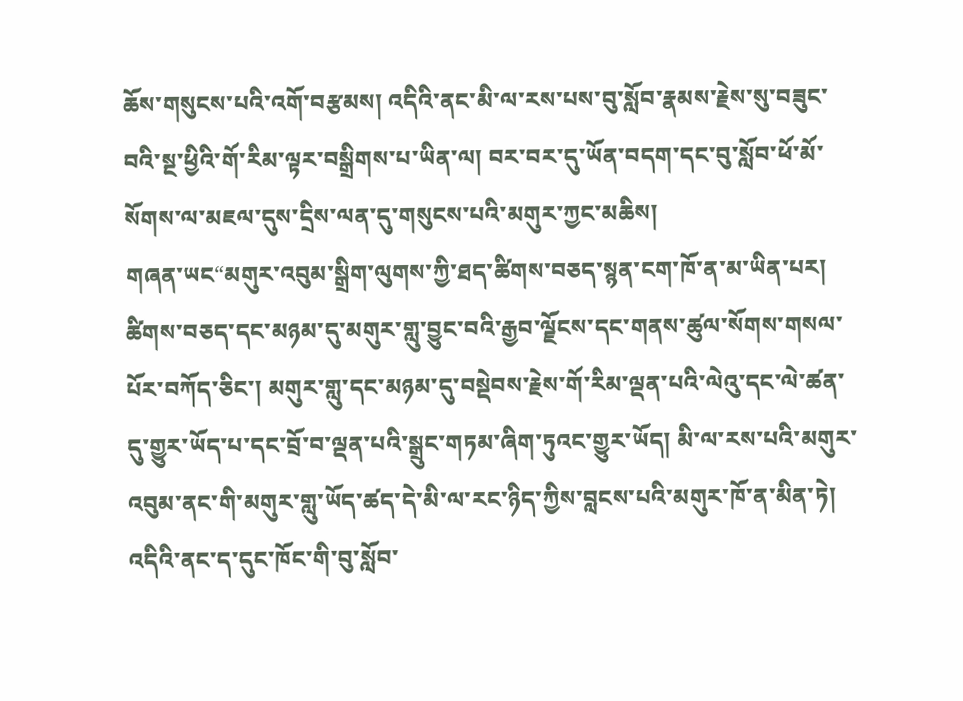ཆོས་གསུངས་པའི་འགོ་བརྩམས། འདིའི་ནང་མི་ལ་རས་པས་བུ་སློབ་རྣམས་རྗེས་སུ་བཟུང་བའི་སྔ་ཕྱིའི་གོ་རིམ་ལྟར་བསྒྲིགས་པ་ཡིན་ལ། བར་བར་དུ་ཡོན་བདག་དང་བུ་སློབ་ཕོ་མོ་སོགས་ལ་མཇལ་དུས་དྲིས་ལན་དུ་གསུངས་པའི་མགུར་ཀྱང་མཆིས།
གཞན་ཡང“མགུར་འབུམ་སྒྲིག་ལུགས་ཀྱི་ཐད་ཚིགས་བཅད་སྙན་ངག་ཁོ་ན་མ་ཡིན་པར། ཚིགས་བཅད་དང་མཉམ་དུ་མགུར་གླུ་བྱུང་བའི་རྒྱབ་ལྗོངས་དང་གནས་ཚུལ་སོགས་གསལ་པོར་བཀོད་ཅིང་། མགུར་གླུ་དང་མཉམ་དུ་བསྡེབས་རྗེས་གོ་རིམ་ལྡན་པའི་ལེའུ་དང་ལེ་ཚན་དུ་གྱུར་ཡོད་པ་དང་བྲོ་བ་ལྡན་པའི་སྒྲུང་གཏམ་ཞིག་ཏུའང་གྱུར་ཡོད། མི་ལ་རས་པའི་མགུར་འབུམ་ནང་གི་མགུར་གླུ་ཡོད་ཚད་དེ་མི་ལ་རང་ཉིད་ཀྱིས་བླངས་པའི་མགུར་ཁོ་ན་མིན་ཏེ། འདིའི་ནང་ད་དུང་ཁོང་གི་བུ་སློབ་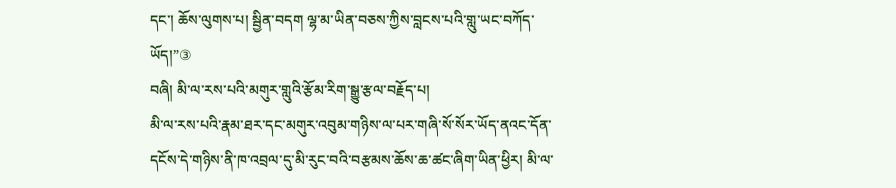དང་། ཆོས་ལུགས་པ། སྦྱིན་བདག ལྷ་མ་ཡིན་བཅས་ཀྱིས་བླངས་པའི་གླུ་ཡང་བཀོད་ཡོད།”③
བཞི། མི་ལ་རས་པའི་མགུར་གླུའི་རྩོམ་རིག་སྒྱུ་རྩལ་བརྗོད་པ།
མི་ལ་རས་པའི་རྣམ་ཐར་དང་མགུར་འབུམ་གཉིས་ལ་པར་གཞི་སོ་སོར་ཡོད་ནའང་དོན་དངོས་དེ་གཉིས་ནི་ཁ་འབྲལ་དུ་མི་རུང་བའི་བརྩམས་ཆོས་ཆ་ཚང་ཞིག་ཡིན་ཕྱིར། མི་ལ་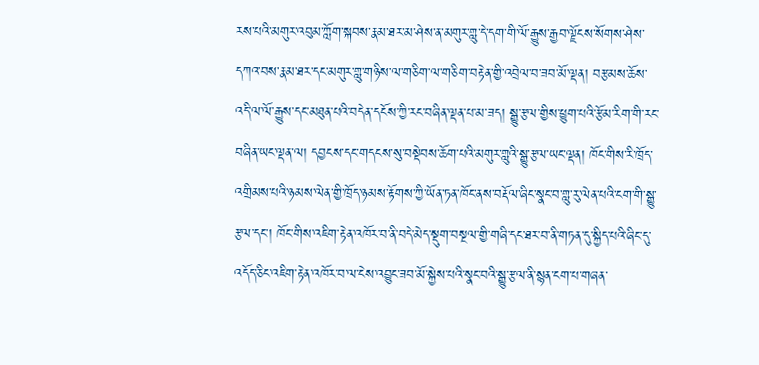རས་པའི་མགུར་འབུམ་ཀློག་སྐབས་རྣམ་ཐར་མ་ཤེས་ན་མགུར་གླུ་དེ་དག་གི་ལོ་རྒྱུས་རྒྱབ་ལྗོངས་སོགས་ཤེས་དཀའ་བས་རྣམ་ཐར་དང་མགུར་གླུ་གཉིས་ལ་གཅིག་ལ་གཅིག་བརྟེན་གྱི་འབྲེལ་བ་ཟབ་མོ་ལྡན། བརྩམས་ཆོས་འདི་ལ་ལོ་རྒྱུས་དང་མཐུན་པའི་བདེན་དངོས་ཀྱི་རང་བཞིན་ལྡན་པ་མ་ཟད། སྒྱུ་རྩལ་གྱིས་ཕྱུག་པའི་རྩོམ་རིག་གི་རང་བཞིན་ཡང་ལྡན་ལ། དབྱངས་དང་གདངས་སུ་བསྡེབས་ཆོག་པའི་མགུར་གླུའི་སྒྱུ་རྩལ་ཡང་ལྡན། ཁོང་གིས་རི་ཁྲོད་འགྲིམས་པའི་ཉམས་ལེན་གྱི་ཁྲོད་ཉམས་རྟོགས་ཀྱི་ཡོན་ཏན་ཁོང་ནས་བརྡོལ་ཞིང་སྣང་བ་གླུ་རུ་ལེན་པའི་ངག་གི་སྒྱུ་རྩལ་དང་། ཁོང་གིས་འཇིག་རྟེན་འཁོར་བ་ནི་བདེ་མེད་སྡུག་བསྔལ་གྱི་གཞི་དང་ཐར་བ་ནི་གཏན་དུ་སྐྱིད་པའི་ཞིང་དུ་འདོད་ཅིང་འཇིག་རྟེན་འཁོར་བ་ལ་ངེས་འབྱུང་ཟབ་མོ་སྐྱེས་པའི་སྣང་བའི་སྒྱུ་རྩལ་ནི་སྙན་ངག་པ་གཞན་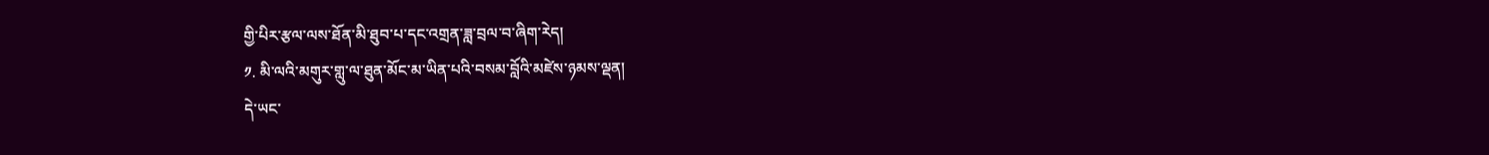གྱི་པིར་རྩལ་ལས་ཐོན་མི་ཐུབ་པ་དང་འགྲན་ཟླ་བྲལ་བ་ཞིག་རེད།
༡. མི་ལའི་མགུར་གླུ་ལ་ཐུན་མོང་མ་ཡིན་པའི་བསམ་བློའི་མཛེས་ཉམས་ལྡན།
དེ་ཡང་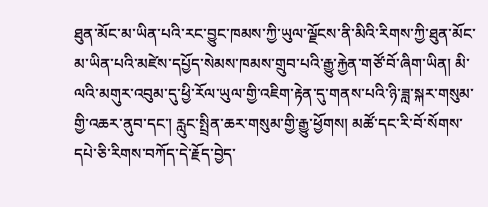ཐུན་མོང་མ་ཡིན་པའི་རང་བྱུང་ཁམས་ཀྱི་ཡུལ་ལྗོངས་ནི་མིའི་རིགས་ཀྱི་ཐུན་མོང་མ་ཡིན་པའི་མཛེས་དཔྱོད་སེམས་ཁམས་གྲུབ་པའི་རྒྱུ་རྐྱེན་གཙོ་བོ་ཞིག་ཡིན། མི་ལའི་མགུར་འབུམ་དུ་ཕྱི་རོལ་ཡུལ་གྱི་འཇིག་རྟེན་དུ་གནས་པའི་ཉི་ཟླ་སྐར་གསུམ་གྱི་འཆར་ནུབ་དང་། རླུང་སྤྲིན་ཆར་གསུམ་གྱི་རྒྱུ་ཕྱོགས། མཚོ་དང་རི་བོ་སོགས་དཔེ་ཅི་རིགས་བཀོད་དེ་རྗོད་བྱེད་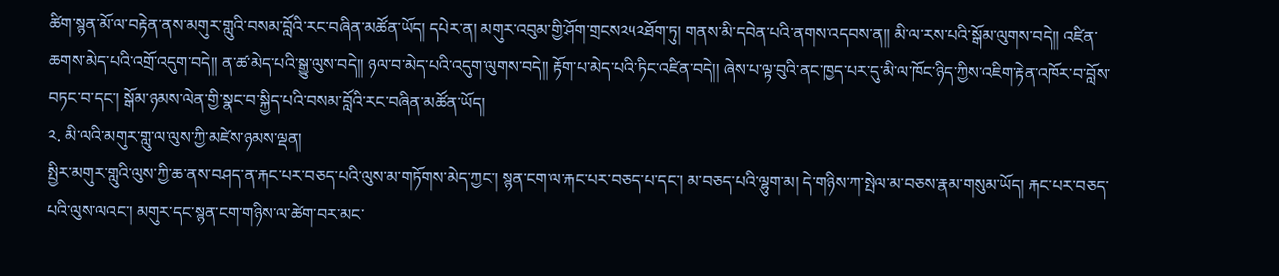ཚིག་སྙན་མོ་ལ་བརྟེན་ནས་མགུར་གླུའི་བསམ་བློའི་རང་བཞིན་མཚོན་ཡོད། དཔེར་ན། མགུར་འབུམ་གྱི་ཤོག་གྲངས༢༥༢ཐོག་ཏུ། གནས་མི་དབེན་པའི་ནགས་འདབས་ན།། མི་ལ་རས་པའི་སྒོམ་ལུགས་བདེ།། འཛིན་ཆགས་མེད་པའི་འགྲོ་འདུག་བདེ།། ན་ཚ་མེད་པའི་སྒྱུ་ལུས་བདེ།། ཉལ་བ་མེད་པའི་འདུག་ལུགས་བདེ།། རྟོག་པ་མེད་པའི་ཏིང་འཛིན་བདེ།། ཞེས་པ་ལྟ་བུའི་ནང་ཁྱད་པར་དུ་མི་ལ་ཁོང་ཉིད་ཀྱིས་འཇིག་རྟེན་འཁོར་བ་བློས་བཏང་བ་དང་། སྒོམ་ཉམས་ལེན་གྱི་སྣང་བ་སྐྱིད་པའི་བསམ་བློའི་རང་བཞིན་མཚོན་ཡོད།
༢. མི་ལའི་མགུར་གླུ་ལ་ལུས་ཀྱི་མཛེས་ཉམས་ལྡན།
སྤྱིར་མགུར་གླུའི་ལུས་ཀྱི་ཆ་ནས་བཤད་ན་རྐང་པར་བཅད་པའི་ལུས་མ་གཏོགས་མེད་ཀྱང་། སྙན་ངག་ལ་རྐང་པར་བཅད་པ་དང་། མ་བཅད་པའི་ལྷུག་མ། དེ་གཉིས་ཀ་སྤེལ་མ་བཅས་རྣམ་གསུམ་ཡོད། རྐང་པར་བཅད་པའི་ལུས་ལའང་། མགུར་དང་སྙན་ངག་གཉིས་ལ་ཚེག་བར་མང་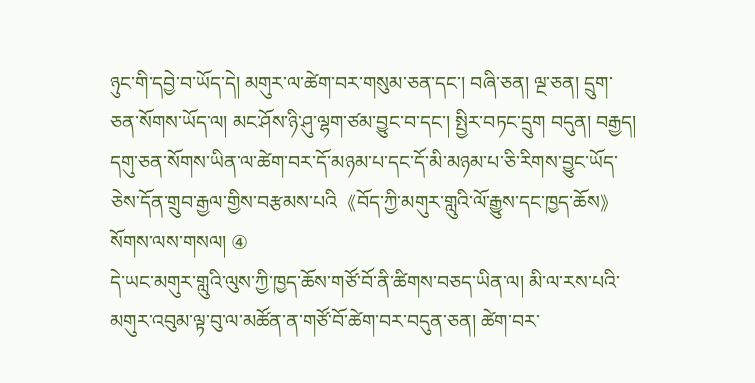ཉུང་གི་དབྱེ་བ་ཡོད་དེ། མགུར་ལ་ཚེག་བར་གསུམ་ཅན་དང་། བཞི་ཅན། ལྔ་ཅན། དྲུག་ཅན་སོགས་ཡོད་ལ། མང་ཤོས་ཉི་ཤུ་ལྷག་ཙམ་བྱུང་བ་དང་། སྤྱིར་བཏང་དྲུག བདུན། བརྒྱད། དགུ་ཅན་སོགས་ཡིན་ལ་ཚེག་བར་དོ་མཉམ་པ་དང་དོ་མི་མཉམ་པ་ཅི་རིགས་བྱུང་ཡོད་ཅེས་དོན་གྲུབ་རྒྱལ་གྱིས་བརྩམས་པའི《བོད་ཀྱི་མགུར་གླུའི་ལོ་རྒྱུས་དང་ཁྱད་ཆོས》སོགས་ལས་གསལ། ④
དེ་ཡང་མགུར་གླུའི་ལུས་ཀྱི་ཁྱད་ཆོས་གཙོ་བོ་ནི་ཚིགས་བཅད་ཡིན་ལ། མི་ལ་རས་པའི་མགུར་འབུམ་ལྟ་བུ་ལ་མཚོན་ན་གཙོ་བོ་ཚེག་བར་བདུན་ཅན། ཚེག་བར་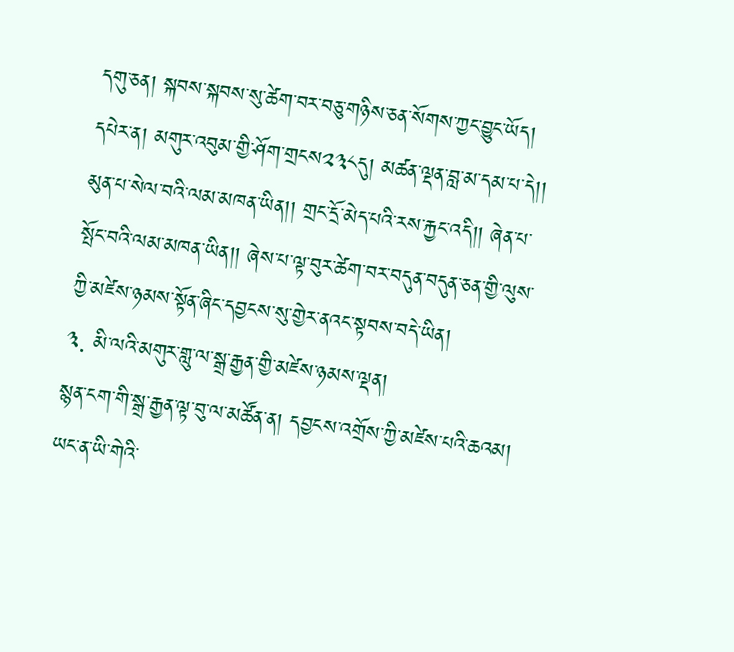དགུ་ཅན། སྐབས་སྐབས་སུ་ཚེག་བར་བཅུ་གཉིས་ཅན་སོགས་ཀྱང་བྱུང་ཡོད། དཔེར་ན། མགུར་འབུམ་གྱི་ཤོག་གྲངས༢༣༨དུ། མཚན་ལྡན་བླ་མ་དམ་པ་དེ།། མུན་པ་སེལ་བའི་ལམ་མཁན་ཡིན།། གྲང་དྲོ་མེད་པའི་རས་རྐྱང་འདི།། ཞེན་པ་སྤོང་བའི་ལམ་མཁན་ཡིན།། ཞེས་པ་ལྟ་བུར་ཚེག་བར་བདུན་བདུན་ཅན་གྱི་ལུས་ཀྱི་མཛེས་ཉམས་སྟོན་ཞིང་དབྱངས་སུ་གྱེར་ནའང་སྟབས་བདེ་ཡིན།
༣. མི་ལའི་མགུར་གླུ་ལ་སྒྲ་རྒྱན་གྱི་མཛེས་ཉམས་ལྡན།
སྙན་ངག་གི་སྒྲ་རྒྱན་ལྟ་བུ་ལ་མཚོན་ན། དབྱངས་འགྲོས་ཀྱི་མཛེས་པའི་ཆའམ། ཡང་ན་ཡི་གེའི་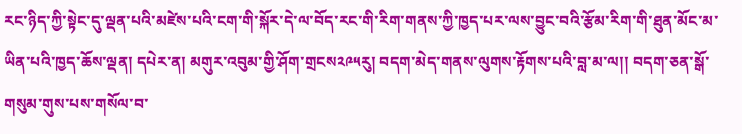རང་ཉིད་ཀྱི་སྟེང་དུ་ལྡན་པའི་མཛེས་པའི་ངག་གི་སྐོར་དེ་ལ་བོད་རང་གི་རིག་གནས་ཀྱི་ཁྱད་པར་ལས་བྱུང་བའི་རྩོམ་རིག་གི་ཐུན་མོང་མ་ཡིན་པའི་ཁྱད་ཆོས་ལྡན། དཔེར་ན། མགུར་འབུམ་གྱི་ཤོག་གྲངས༢༩༥རུ། བདག་མེད་གནས་ལུགས་རྟོགས་པའི་བླ་མ་ལ།། བདག་ཅན་སྒོ་གསུམ་གུས་པས་གསོལ་བ་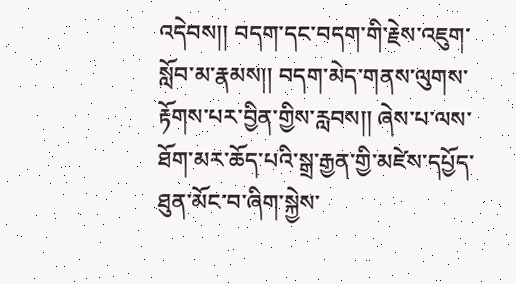འདེབས།། བདག་དང་བདག་གི་རྗེས་འཇུག་སློབ་མ་རྣམས།། བདག་མེད་གནས་ལུགས་རྟོགས་པར་བྱིན་གྱིས་རླབས།། ཞེས་པ་ལས་ཐོག་མར་ཆོད་པའི་སྒྲ་རྒྱན་གྱི་མཛེས་དཔྱོད་ཐུན་མོང་བ་ཞིག་སྐྱེས་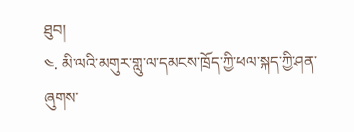ཐུབ།
༤. མི་ལའི་མགུར་གླུ་ལ་དམངས་ཁྲོད་ཀྱི་ཕལ་སྐད་ཀྱི་ཤན་ཞུགས་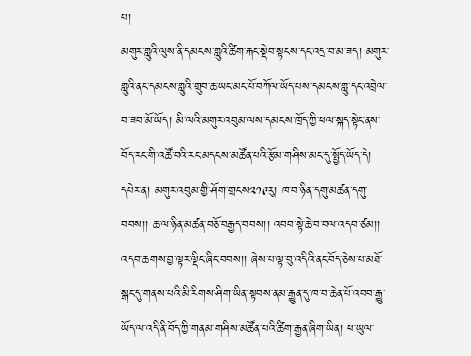པ།
མགུར་གླུའི་ལུས་ནི་དམངས་གླུའི་ཚིག་རྐང་སྡེབ་སྟངས་དང་འདྲ་བ་མ་ཟད། མགུར་གླུའི་ནང་དམངས་གླུའི་གྲུབ་ཆ་ཡང་མང་པོ་བཀོལ་ཡོད་པས་དམངས་གླུ་དང་འབྲེལ་བ་ཟབ་མོ་ཡོད། མི་ལའི་མགུར་འབུམ་ལས་དམངས་ཁྲོད་ཀྱི་ཕལ་སྐད་སྟེང་ནས་བོད་རང་གི་འཚོ་བའི་རང་མདངས་མཚོན་པའི་རྩོམ་གཤིས་མང་དུ་སྤྱོད་ཡོད་དེ། དཔེར་ན། མགུར་འབུམ་གྱི་ཤོག་གྲངས༢༡༩རུ། ཁ་བ་ཉིན་དགུ་མཚན་དགུ་བབས།། ཆ་ལ་ཉིན་མཚན་བཅོ་བརྒྱད་བབས།། འབབ་སྟེ་ཆེ་བ་བལ་འདབ་ཙམ།། འདབ་ཆགས་བྱ་ལྟར་ལྡིང་ཞིང་བབས།། ཞེས་པ་ལྟ་བུ་འདིའི་ནང་བོད་ཅེས་པ་མཐོ་སྒང་དུ་གནས་པའི་མི་རིགས་ཤིག་ཡིན་སྟབས་ནམ་རྒྱུན་དུ་ཁ་བ་ཆེན་པོ་འབབ་རྒྱུ་ཡོད་ལ་འདི་ནི་བོད་ཀྱི་གནམ་གཤིས་མཚོན་པའི་ཚིག་རྒྱན་ཞིག་ཡིན། ཕ་ཡུལ་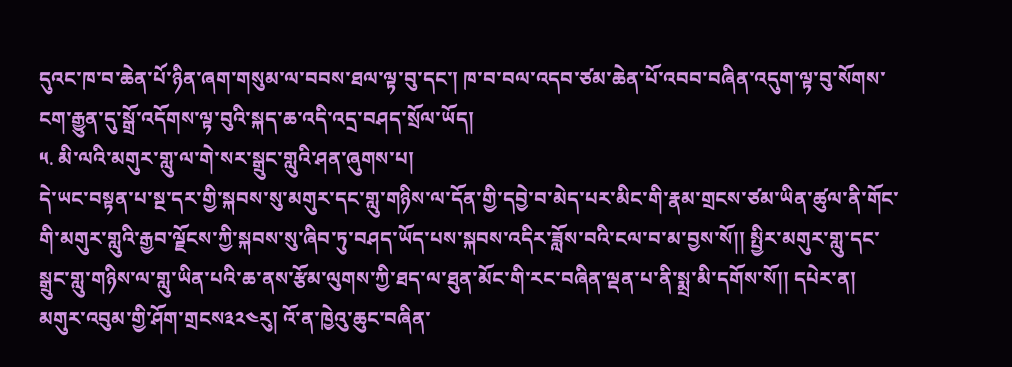དུའང་ཁ་བ་ཆེན་པོ་ཉིན་ཞག་གསུམ་ལ་བབས་ཐལ་ལྟ་བུ་དང་། ཁ་བ་བལ་འདབ་ཙམ་ཆེན་པོ་འབབ་བཞིན་འདུག་ལྟ་བུ་སོགས་ངག་རྒྱུན་དུ་སྒྲོ་འདོགས་ལྟ་བུའི་སྐད་ཆ་འདི་འདྲ་བཤད་སྲོལ་ཡོད།
༥. མི་ལའི་མགུར་གླུ་ལ་གེ་སར་སྒྲུང་གླུའི་ཤན་ཞུགས་པ།
དེ་ཡང་བསྟན་པ་སྔ་དར་གྱི་སྐབས་སུ་མགུར་དང་གླུ་གཉིས་ལ་དོན་གྱི་དབྱེ་བ་མེད་པར་མིང་གི་རྣམ་གྲངས་ཙམ་ཡིན་ཚུལ་ནི་གོང་གི་མགུར་གླུའི་རྒྱབ་ལྗོངས་ཀྱི་སྐབས་སུ་ཞིབ་ཏུ་བཤད་ཡོད་པས་སྐབས་འདིར་ཟློས་བའི་ངལ་བ་མ་བྱས་སོ།། སྤྱིར་མགུར་གླུ་དང་སྒྲུང་གླུ་གཉིས་ལ་གླུ་ཡིན་པའི་ཆ་ནས་རྩོམ་ལུགས་ཀྱི་ཐད་ལ་ཐུན་མོང་གི་རང་བཞིན་ལྡན་པ་ནི་སྨྲ་མི་དགོས་སོ།། དཔེར་ན། མགུར་འབུམ་གྱི་ཤོག་གྲངས༣༢༤རུ། འོ་ན་ཁྱེའུ་ཆུང་བཞིན་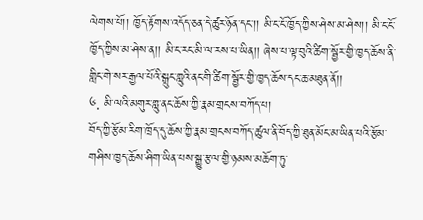ལེགས་པོ།། ཁྱོད་རྟོགས་འདོད་ཅན་དེ་ཚུར་ཉོན་དང་།། མི་ང་ངོ་ཁྱོད་ཀྱིས་ཤེས་མ་ཤེས།། མི་ང་ངོ་ཁྱོད་ཀྱིས་མ་ཤེས་ན།། མི་ང་རང་མི་ལ་རས་པ་ཡིན།། ཞེས་པ་ལྟ་བུའི་ཚིག་སྦྱོར་གྱི་ཁྱད་ཆོས་ནི་གླིང་གེ་སར་རྒྱལ་པོའི་སྒྲུང་གླུའི་ནང་གི་ཚིག་སྦྱོར་གྱི་ཁྱད་ཆོས་དང་ཆ་མཐུན་ནོ།།
༦. མི་ལའི་མགུར་གླུ་ནང་ཆོས་ཀྱི་རྣམ་གྲངས་བཀོད་པ།
བོད་ཀྱི་རྩོམ་རིག་ཁྲོད་དུ་ཆོས་ཀྱི་རྣམ་གྲངས་བཀོད་ཚུལ་ནི་བོད་ཀྱི་ཐུན་མོང་མ་ཡིན་པའི་རྩོམ་གཤིས་ཁྱད་ཆོས་ཤིག་ཡིན་པས་སྒྱུ་རྩལ་གྱི་ཉམས་མཆོག་ཏུ་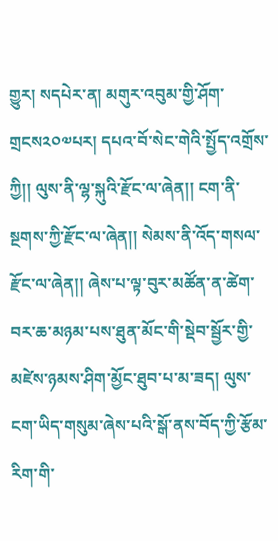གྱུར། སདཔེར་ན། མགུར་འབུམ་གྱི་ཤོག་གྲངས༢༠༧པར། དཔའ་བོ་སེང་གེའི་སྤྱོད་འགྲོས་ཀྱི།། ལུས་ནི་ལྷ་སྐུའི་རྫོང་ལ་ཞེན།། ངག་ནི་སྔགས་ཀྱི་རྫོང་ལ་ཞེན།། སེམས་ནི་འོད་གསལ་རྫོང་ལ་ཞེན།། ཞེས་པ་ལྟ་བུར་མཚོན་ན་ཚེག་བར་ཆ་མཉམ་པས་ཐུན་མོང་གི་སྡེབ་སྦྱོར་གྱི་མཛེས་ཉམས་ཤིག་མྱོང་ཐུབ་པ་མ་ཟད། ལུས་ངག་ཡིད་གསུམ་ཞེས་པའི་སྒོ་ནས་བོད་ཀྱི་རྩོམ་རིག་གི་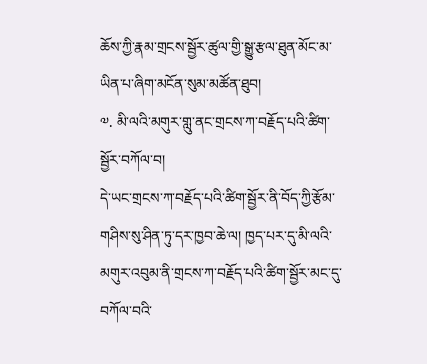ཆོས་ཀྱི་རྣམ་གྲངས་སྦྱོར་ཚུལ་གྱི་སྒྱུ་རྩལ་ཐུན་མོང་མ་ཡིན་པ་ཞིག་མངོན་སུམ་མཚོན་ཐུབ།
༧. མི་ལའི་མགུར་གླུ་ནང་གྲངས་ཀ་བརྗོད་པའི་ཚིག་སྦྱོར་བཀོལ་བ།
དེ་ཡང་གྲངས་ཀ་བརྗོད་པའི་ཚིག་སྦྱོར་ནི་བོད་ཀྱི་རྩོམ་གཤིས་སུ་ཤིན་ཏུ་དར་ཁྱབ་ཆེ་ལ། ཁྱད་པར་དུ་མི་ལའི་མགུར་འབུམ་ནི་གྲངས་ཀ་བརྗོད་པའི་ཚིག་སྦྱོར་མང་དུ་བཀོལ་བའི་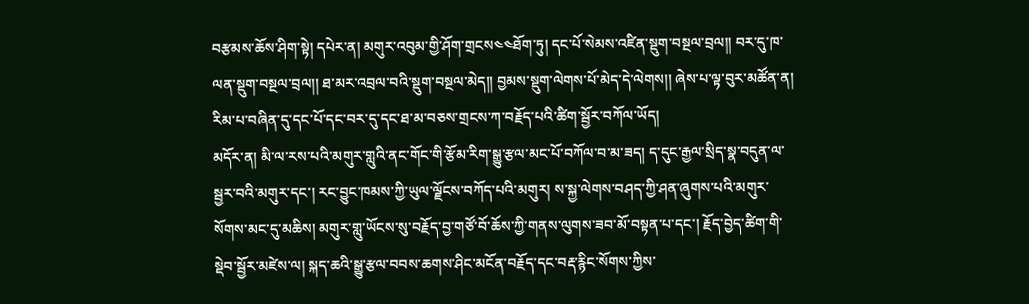བརྩམས་ཆོས་ཤིག་སྟེ། དཔེར་ན། མགུར་འབུམ་གྱི་ཤོག་གྲངས༤༤ཐོག་ཏུ། དང་པོ་སེམས་འཛིན་སྡུག་བསྔལ་བྲལ།། བར་དུ་ཁ་ལན་སྡུག་བསྔལ་བྲལ།། ཐ་མར་འབྲལ་བའི་སྡུག་བསྔལ་མེད།། བྱམས་སྡུག་ལེགས་པོ་མེད་དེ་ལེགས།། ཞེས་པ་ལྟ་བུར་མཚོན་ན། རིམ་པ་བཞིན་དུ་དང་པོ་དང་བར་དུ་དང་ཐ་མ་བཅས་གྲངས་ཀ་བརྗོད་པའི་ཚིག་སྦྱོར་བཀོལ་ཡོད།
མདོར་ན། མི་ལ་རས་པའི་མགུར་གླུའི་ནང་གོང་གི་རྩོམ་རིག་སྒྱུ་རྩལ་མང་པོ་བཀོལ་བ་མ་ཟད། ད་དུང་རྒྱལ་སྲིད་སྣ་བདུན་ལ་སྦྱར་བའི་མགུར་དང་། རང་བྱུང་ཁམས་ཀྱི་ཡུལ་ལྗོངས་བཀོད་པའི་མགུར། ས་སྐྱ་ལེགས་བཤད་ཀྱི་ཤན་ཞུགས་པའི་མགུར་སོགས་མང་དུ་མཆིས། མགུར་གླུ་ཡོངས་སུ་བརྗོད་བྱ་གཙོ་བོ་ཆོས་ཀྱི་གནས་ལུགས་ཟབ་མོ་བསྟན་པ་དང་། རྗོད་བྱེད་ཚིག་གི་སྡེབ་སྦྱོར་མཛེས་ལ། སྐད་ཆའི་སྒྱུ་རྩལ་བབས་ཆགས་ཤིང་མངོན་བརྗོད་དང་བརྡ་རྙིང་སོགས་ཀྱིས་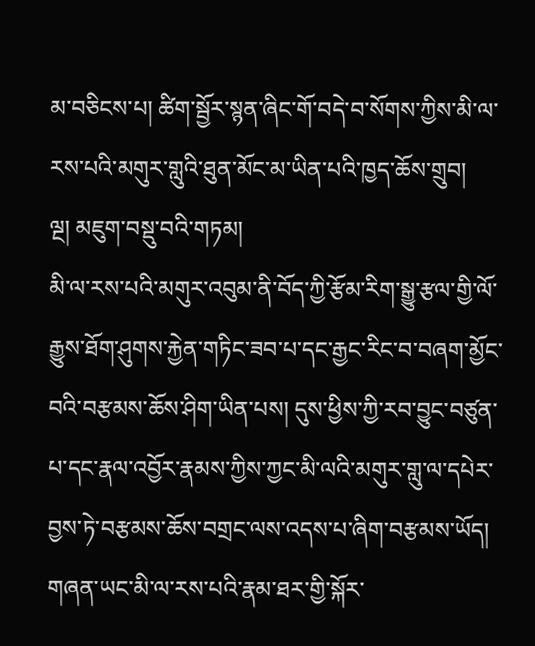མ་བཅིངས་པ། ཚིག་སྦྱོར་སྙན་ཞིང་གོ་བདེ་བ་སོགས་ཀྱིས་མི་ལ་རས་པའི་མགུར་གླུའི་ཐུན་མོང་མ་ཡིན་པའི་ཁྱད་ཆོས་གྲུབ།
ལྔ། མཇུག་བསྡུ་བའི་གཏམ།
མི་ལ་རས་པའི་མགུར་འབུམ་ནི་བོད་ཀྱི་རྩོམ་རིག་སྒྱུ་རྩལ་གྱི་ལོ་རྒྱུས་ཐོག་ཤུགས་རྐྱེན་གཏིང་ཟབ་པ་དང་རྒྱང་རིང་བ་བཞག་མྱོང་བའི་བརྩམས་ཆོས་ཤིག་ཡིན་པས། དུས་ཕྱིས་ཀྱི་རབ་བྱུང་བཙུན་པ་དང་རྣལ་འབྱོར་རྣམས་ཀྱིས་ཀྱང་མི་ལའི་མགུར་གླུ་ལ་དཔེར་བྱས་ཏེ་བརྩམས་ཆོས་བགྲང་ལས་འདས་པ་ཞིག་བརྩམས་ཡོད། གཞན་ཡང་མི་ལ་རས་པའི་རྣམ་ཐར་གྱི་སྐོར་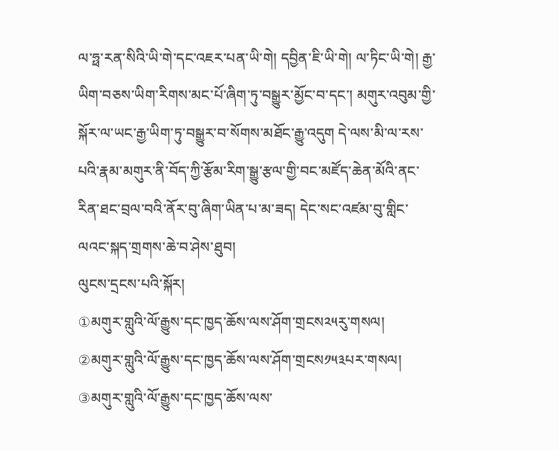ལ་ཧྥ་རན་སིའི་ཡི་གེ་དང་འཇར་པན་ཡི་གེ། དབྱིན་ཇི་ཡི་གེ། ལ་ཏིང་ཡི་གེ། རྒྱ་ཡིག་བཅས་ཡིག་རིགས་མང་པོ་ཞིག་ཏུ་བསྒྱུར་མྱོང་བ་དང་། མགུར་འབུམ་གྱི་སྐོར་ལ་ཡང་རྒྱ་ཡིག་ཏུ་བསྒྱུར་བ་སོགས་མཐོང་རྒྱུ་འདུག དེ་ལས་མི་ལ་རས་པའི་རྣམ་མགུར་ནི་བོད་ཀྱི་རྩོམ་རིག་སྒྱུ་རྩལ་གྱི་བང་མཛོད་ཆེན་མོའི་ནང་རིན་ཐང་བྲལ་བའི་ནོར་བུ་ཞིག་ཡིན་པ་མ་ཟད། དེང་སང་འཛམ་བུ་གླིང་ལའང་སྐད་གྲགས་ཆེ་བ་ཤེས་ཐུབ།
ལུངས་དྲངས་པའི་སྐོར།
①མགུར་གླུའི་ལོ་རྒྱུས་དང་ཁྱད་ཆོས་ལས་ཤོག་གྲངས༢༥རུ་གསལ།
②མགུར་གླུའི་ལོ་རྒྱུས་དང་ཁྱད་ཆོས་ལས་ཤོག་གྲངས༡༥༣པར་གསལ།
③མགུར་གླུའི་ལོ་རྒྱུས་དང་ཁྱད་ཆོས་ལས་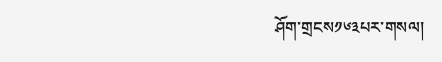ཤོག་གྲངས༡༦༣པར་གསལ།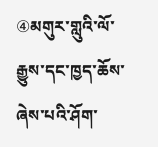④མགུར་གླུའི་ལོ་རྒྱུས་དང་ཁྱད་ཆོས་ཞེས་པའི་ཤོག་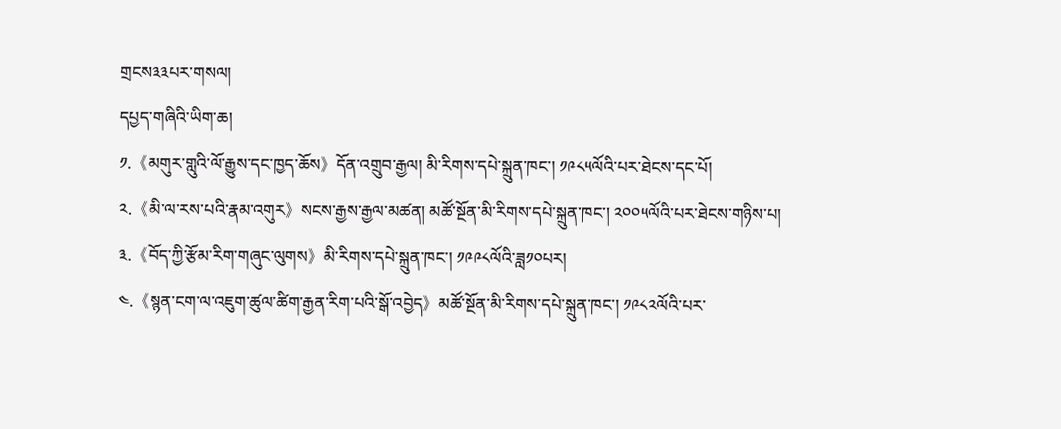གྲངས༣༣པར་གསལ།
དཔྱད་གཞིའི་ཡིག་ཆ།
༡.《མགུར་གླུའི་ལོ་རྒྱུས་དང་ཁྱད་ཆོས》དོན་འགྲུབ་རྒྱལ། མི་རིགས་དཔེ་སྐྲུན་ཁང་། ༡༩༨༥ལོའི་པར་ཐེངས་དང་པོ།
༢.《མི་ལ་རས་པའི་རྣམ་འགུར》སངས་རྒྱས་རྒྱལ་མཚན། མཚོ་སྔོན་མི་རིགས་དཔེ་སྐྲུན་ཁང་། ༢༠༠༥ལོའི་པར་ཐེངས་གཉིས་པ།
༣.《བོད་ཀྱི་རྩོམ་རིག་གཞུང་ལུགས》མི་རིགས་དཔེ་སྐྲུན་ཁང་། ༡༩༩༨ལོའི་ཟླ༡༠པར།
༤.《སྙན་ངག་ལ་འཇུག་ཚུལ་ཚིག་རྒྱན་རིག་པའི་སྒོ་འབྱེད》མཚོ་སྔོན་མི་རིགས་དཔེ་སྐྲུན་ཁང་། ༡༩༨༢ལོའི་པར་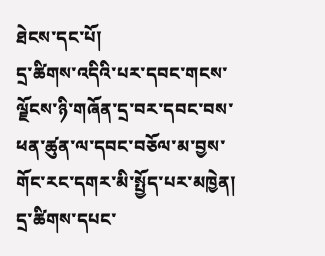ཐེངས་དང་པོ།
དྲ་ཚིགས་འདིའི་པར་དབང་གངས་ལྗོངས་ཉི་གཞོན་དྲ་བར་དབང་བས་ཕན་ཚུན་ལ་དབང་བཅོལ་མ་བྱས་གོང་རང་དགར་མི་སྤྱོད་པར་མཁྱེན།
དྲ་ཚིགས་དཔང་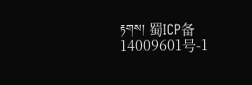རྟགས། 蜀ICP备14009601号-1